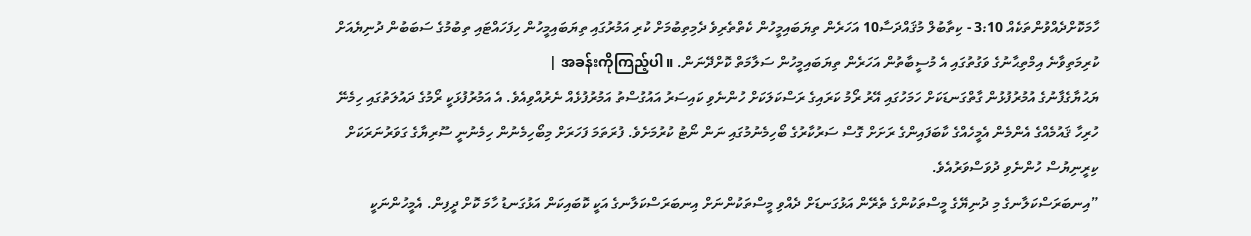ހާމަކޮށްދެއްވުންތަކެއް 3:10 - ކިތާބުލް މުޤައްދަސާ10 އަހަރެން ތިޔަބައިމީހުން ކެތްތެރިވެ ދެމިތިބުމަށް ކުރި އަމުރުގައި ތިޔަބައިމީހުން ހިފަހައްޓައި ތިބުމުގެ ސަބަބުން ދުނިޔެއަށް ކުރިމަތިވާނެ އިމްތިޙާނުގެ ވަގުތުގައި އެ މުސީބާތުން އަހަރެން ތިޔަބައިމީހުން ސަލާމަތް ކޮށްދޭނަން. အခန်းကိုကြည့်ပါ။ |
ޔަޙުޔާގެފާނުގެ އުމުރުފުޅުން ގާތްގަނޑަކަށް ހަމަހުގައި އޭރު ރޯމު ކަރައިގެ ރަސްކަލަކަށް ހުންނެވި ކައިސަރު އައުގުސްތު އަމުރުފުޅެއް ނެރުއްވިއެވެ. އެ އަމުރުފުޅަކީ ރޯމުގެ ދައުލަތުގައި ހިމެނޭ ހުރިހާ ޤައުމެއްގެ އެންމެން އެމީހެއްގެ ކާބަފައިންގެ ރަށަށް ގޮސް ސަރުކާރުގެ ބޯހިމެނުމުގައި ނަން ނޯޓު ކުރުމަށެވެ. ފުރަތަމަ ފަހަރަށް މިބޯހިމެނުން ހިމެނުނީ ސޫރިޔާގެ ގަވަރުނަރަކަށް ކިރީނިޔުސް ހުންނެވި ދުވަސްވަރުއެވެ.
”އިނބަރަސްކަލާނގެ މި ދުނިޔޭގެ މީސްތަކުންގެ ތެރޭން އަޅުގަނޑަށް ދެއްވި މީސްތަކުންނަށް އިނބަރަސްކަލާނގެ އަކީ ކޮބައިކަން އަޅުގަނޑު ހާމަ ކޮށް ދީފިން. އެމީހުންނަކީ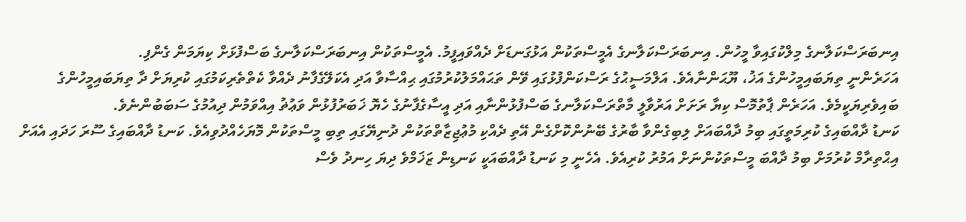އިނބަރަސްކަލާނގެ މިލްކުގައިވާ މީހުން. އިނބަރަސްކަލާނގެ އެމީސްތަކުން އަޅުގަނޑަށް ދެއްވައިފީމު. އެމީސްތަކުން އިނބަރަސްކަލާނގެ ބަސްފުޅަށް ކިޔަމަން ގެންފި.
އަހަރެންނީ ތިޔަބައިމީހުންގެ އަޚު، ޔޫޙަންނާއެވެ. އަލްމަސީޙުގެ ރަސްކަންފުޅުގައި ވޭން ތަޙައްމަލުކުރުމުގައި ޙިއްސާވާ އަދި އެކަލޭގެފާނު ދެއްވާ ކެތްތެރިކަމުގައި ކުރިޔަށް ދާ ތިޔަބައިމީހުންގެ ބައިވެރިޔަކީމެވެ. އަހަރެން ޕާތުމޮސް ކިޔާ ރަށަށް އަރުވާލީ މާތްރަސްކަލާނގެ ބަސްފުޅުންނާއި އަދި އީސާގެފާނުގެ ހެޔޮ ޚަބަރުފުޅުން ވަޢުޡު އިއްވަމުން ދިއުމުގެ ސަބަބުންނެވެ.
ކަނޑު ދާއްބައިގެ ކުރިމަތީގައި ބިމު ދާއްބައަށް ލިބިގެންވާ ބާރުގެ ބޭނުންކޮށްގެން އޭތި ދެއްކި މުޢުޖިޒާތްތަކުން ދުނިޔޭގައި ތިބި މީސްތަކުން މޮޔަހެއްދުވިއެވެ. ކަނޑު ދާއްބައިގެ ސޫރަ ހަދައި އެއަށް އިޙްތިރާމް ކުރުމަށް ބިމު ދާއްބަ މީސްތަކުންނަށް އަމުރު ކުރިއެވެ. އެހެނީ މި ކަނޑު ދާއްބައަކީ ކަނޑިން ޒަޚަމްވެ ދިޔަ ހިނދު ވެސް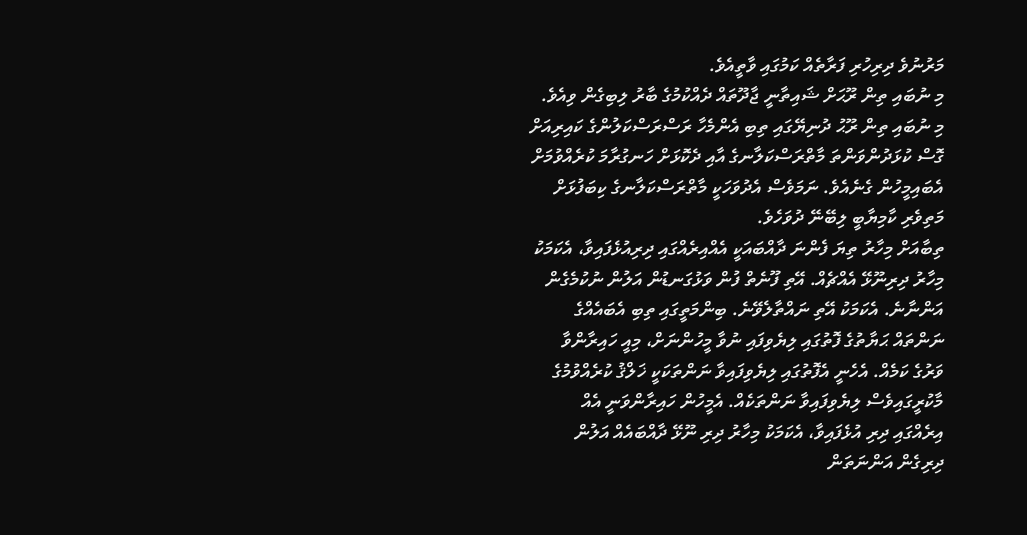މަރުނުވެ ދިރިހުރި ފަރާތެއް ކަމުގައި ވާތީއެވެ.
މި ނުބައި ތިން ރޫޙަށް ޝައިތާނީ ޖާދޫތައް ދެއްކުމުގެ ބާރު ލިބިގެން ވިއެވެ. މި ނުބައި ތިން ރޫޙު ދުނިޔޭގައި ތިބި އެންމެހާ ރަސްރަސްކަލުންގެ ކައިރިއަށް ގޮސް ކުޅަދުންވަންތަ މާތްރަސްކަލާނގެ އާއި ދެކޮޅަށް ހަނގުރާމަ ކުރެއްވުމަށް އެބައިމީހުން ގެނެއެވެ. ނަމަވެސް އެދުވަހަކީ މާތްރަސްކަލާނގެ ކިބަފުޅަށް މަތިވެރި ކާމިޔާބީ ލިބޭނޭ ދުވަހެވެ.
ތިބާއަށް މިހާރު ތިޔަ ފެންނަ ދާއްބައަކީ އެއްއިރެއްގައި ދިރިއުޅެފައިވާ، އެކަމަކު މިހާރު ދިރިނޫޅޭ އެއްޗެއް. އޭތި ފޫނެތް ފުން ވަޅުގަނޑުން އަލުން ނުކުމެގެން އަންނާނެ. އެކަމަކު އޭތި ނައްތާލެވޭނެ. ބިންމަތީގައި ތިބި އެބައެއްގެ ނަންތައް ޙަޔާތުގެ ފޮތުގައި ލިޔެވިފައި ނުވާ މީހުންނަށް، މިއީ ހައިރާންވާ ވަރުގެ ކަމެއް. އެހެނީ އެފޮތުގައި ލިޔެވިފައިވާ ނަންތަކަކީ ޚަލްޤު ކުރެއްވުމުގެ މާކުރީގައިވެސް ލިޔެވިފައިވާ ނަންތަކެއް. އެމީހުން ހައިރާންވަނީ އެއް އިރެއްގައި ދިރި އުޅެފައިވާ، އެކަމަކު މިހާރު ދިރި ނޫޅޭ ދާއްބައެއް އަލުން ދިރިގެން އަންނަތަން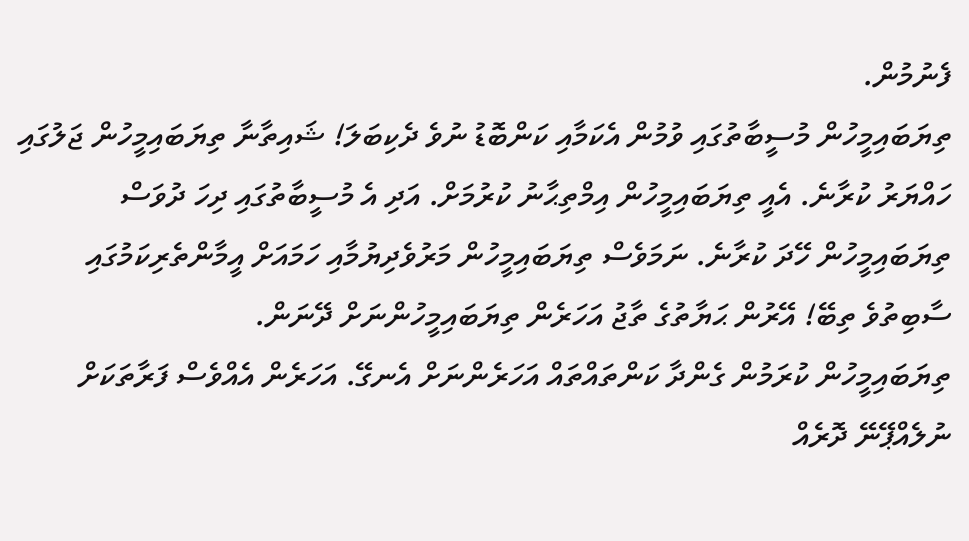ފެނުމުން.
ތިޔަބައިމީހުން މުސީބާތުގައި ވުމުން އެކަމާއި ކަންބޮޑު ނުވެ ދެކިބަލަ! ޝައިތާނާ ތިޔަބައިމީހުން ޖަލުގައި ހައްޔަރު ކުރާނެ. އެއީ ތިޔަބައިމީހުން އިމްތިޙާނު ކުރުމަށް. އަދި އެ މުސީބާތުގައި ދިހަ ދުވަސް ތިޔަބައިމީހުން ހޭދަ ކުރާނެ. ނަމަވެސް ތިޔަބައިމީހުން މަރުވެދިޔުމާއި ހަމައަށް އީމާންތެރިކަމުގައި ސާބިތުވެ ތިބޭ! އޭރުން ޙަޔާތުގެ ތާޖު އަހަރެން ތިޔަބައިމީހުންނަށް ދޭނަން.
ތިޔަބައިމީހުން ކުރަމުން ގެންދާ ކަންތައްތައް އަހަރެންނަށް އެނގޭ. އަހަރެން އެއްވެސް ފަރާތަކަށް ނުލެއްޕޭނޭ ދޮރެއް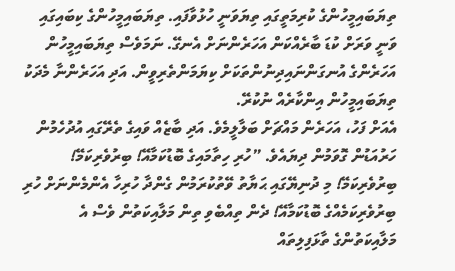ތިޔަބައިމީހުންގެ ކުރިމަތީގައި ތިޔަވަނީ ހުޅުވާފައި. ތިޔަބައިމީހުންގެ ކިބައިގައި ވަނީ ވަރަށް ކުޑަ ބާރެއްކަން އަހަރެންނަށް އެނގޭ. ނަމަވެސް ތިޔަބައިމީހުން އަހަރެންގެ އުނގަންނައިދިނުންތަކަށް ކިޔަމަންތެރިވީން. އަދި އަހަރެންނާ މެދަކު ތިޔަބައިމީހުން އިންކާރެއް ނުކުރޭ.
އެއަށް ފަހު، އަހަރެން މައްޗަށް ބަލާލީމެވެ. އަދި ބާޒެއް ވައިގެ ތެރޭގައި އުދުހެމުން ހަރުއަޑުން ގޮވަމުން ދިޔައެވެ. ”ހުރި ހިތާމައިގެ ބޮޑުކަމާއޭ! ބިރުވެރިކަމޭ! ބިރުވެރިކަމޭ! މި ދުނިޔޭގައި ޙަޔާތު ވޭތުކުރަމުން ގެންދާ ހުރިހާ އެންމެންނަށް ހުރި ބިރުވެރިކަމެއްގެ ބޮޑުކަމާއޭ! ދެން ތިއްބެވި ތިން މަލާއިކަތުން ވެސް އެ މަލާއިކަތުންގެ ތާޅަފިލިތައް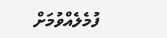ފުމެލެއްވުމަށް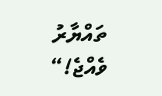ތައްޔާރު ވެއްޖެ!“